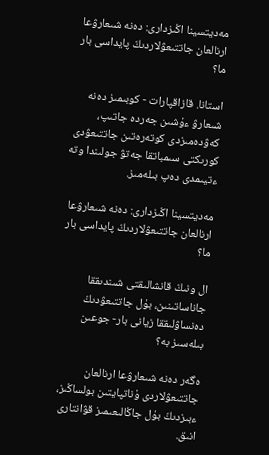مەديتسينا اڭىزدارى: دەنە شىعارۋعا ارنالعان جاتتىعۋلاردىڭ پايداسى بار ما؟

استانا. قازاقپارات - كوبىمىز دەنە شىعارۋ ءۇشىن جەردە جاتىپ، كەۋدەمىزدى كوتەرەتىن جاتتىعۋدى كورىكتى سىمباتقا جەتۋ جولىندا وتە ءتيىمدى دەپ بىلەمىز.

مەديتسينا اڭىزدارى: دەنە شىعارۋعا ارنالعان جاتتىعۋلاردىڭ پايداسى بار ما؟

ال ونىڭ قانشالىقتى شىندىققا جاناساتىنىن، بۇل جاتتىعۋدىڭ دەنساۋلىققا زيانى بار- جوعىن بىلەسىز بە؟

ەگەر دەنە شىعارۋعا ارنالعان جاتتىعۋلاردى ۇناتپايتىن بولساڭىز، ءبىزدىڭ بۇل جاڭالىعىمىز قۋانتارى انىق.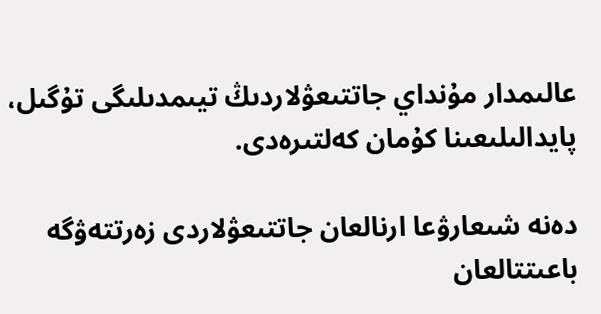عالىمدار مۇنداي جاتتىعۋلاردىڭ تيىمدىلىگى تۇگىل، پايدالىلىعىنا كۇمان كەلتىرەدى.

دەنە شىعارۋعا ارنالعان جاتتىعۋلاردى زەرتتەۋگە باعىتتالعان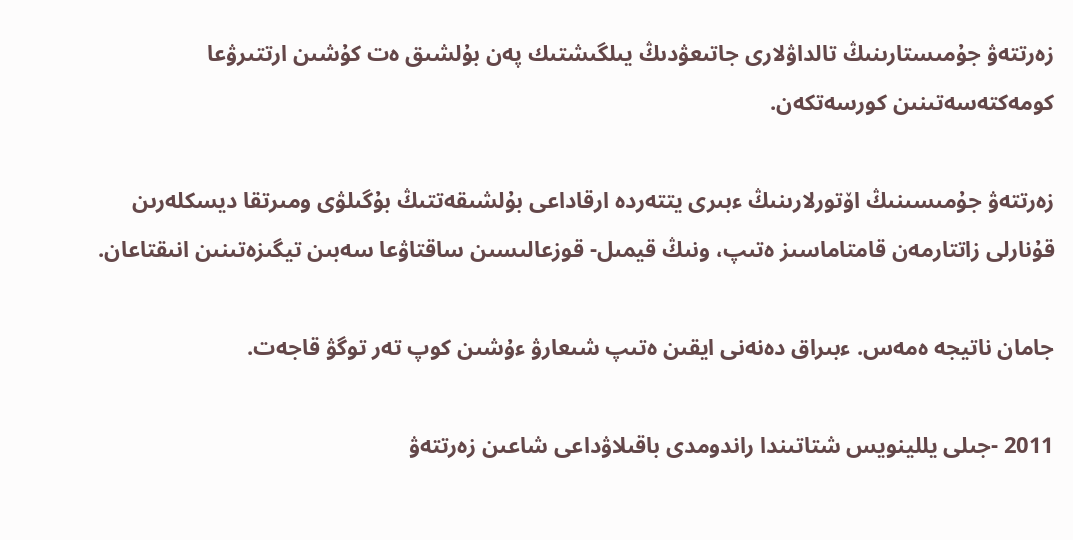زەرتتەۋ جۇمىستارىنىڭ تالداۋلارى جاتىعۋدىڭ يىلگىشتىك پەن بۇلشىق ەت كۇشىن ارتتىرۋعا كومەكتەسەتىنىن كورسەتكەن.

زەرتتەۋ جۇمىسىنىڭ اۆتورلارىنىڭ ءبىرى يتتەردە ارقاداعى بۇلشىقەتتىڭ بۇگىلۋى ومىرتقا ديسكلەرىن قۇنارلى زاتتارمەن قامتاماسىز ەتىپ، ونىڭ قيمىل- قوزعالىسىن ساقتاۋعا سەبىن تيگىزەتىنىن انىقتاعان.

جامان ناتيجە ەمەس. ءبىراق دەنەنى ايقىن ەتىپ شىعارۋ ءۇشىن كوپ تەر توگۋ قاجەت.

2011 -جىلى يللينويس شتاتىندا راندومدى باقىلاۋداعى شاعىن زەرتتەۋ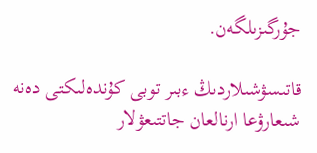جۇرگىزىلگەن.

قاتىسۋشىلاردىڭ ءبىر توبى كۇندەلىكتى دەنە شىعارۋعا ارنالعان جاتتىعۋلار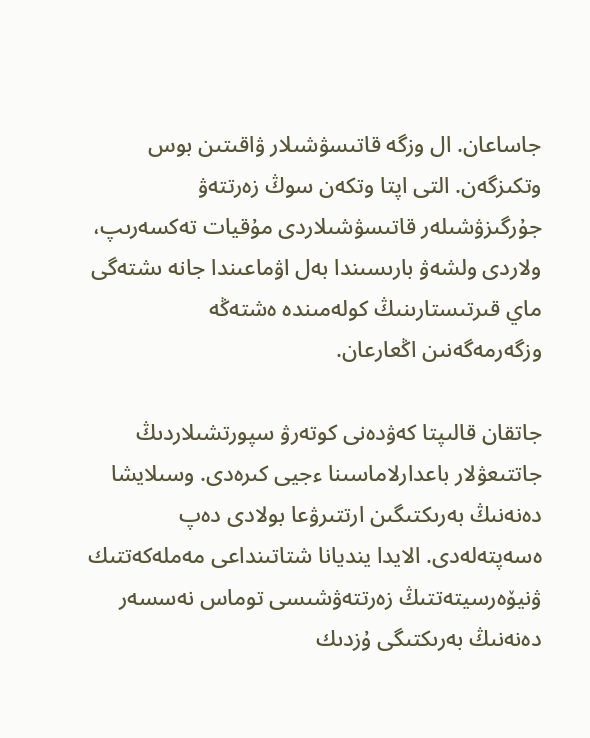جاساعان. ال وزگە قاتىسۋشىلار ۋاقىتىن بوس وتكىزگەن. التى اپتا وتكەن سوڭ زەرتتەۋ جۇرگىزۋشىلەر قاتىسۋشىلاردى مۇقيات تەكسەرىپ، ولاردى ولشەۋ بارىسىندا بەل اۋماعىندا جانە ىشتەگى ماي قىرتىستارىنىڭ كولەمىندە ەشتەڭە وزگەرمەگەنىن اڭعارعان.

جاتقان قالىپتا كەۋدەنى كوتەرۋ سپورتشىلاردىڭ جاتتىعۋلار باعدارلاماسىنا ءجيى كىرەدى. وسىلايشا دەنەنىڭ بەرىكتىگىن ارتتىرۋعا بولادى دەپ ەسەپتەلەدى. الايدا ينديانا شتاتىنداعى مەملەكەتتىك ۋنيۆەرسيتەتتىڭ زەرتتەۋشىسى توماس نەسسەر دەنەنىڭ بەرىكتىگى ۇزدىك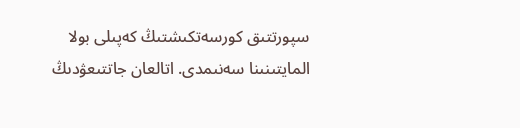سپورتتىق كورسەتكىشتىڭ كەپىلى بولا المايتىنىنا سەنىمدى. اتالعان جاتتىعۋدىڭ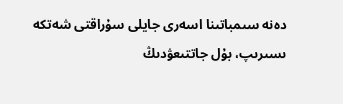دەنە سىمباتىنا اسەرى جايلى سۇراقتى شەتكە ىسىرىپ، بۇل جاتتىعۋدىڭ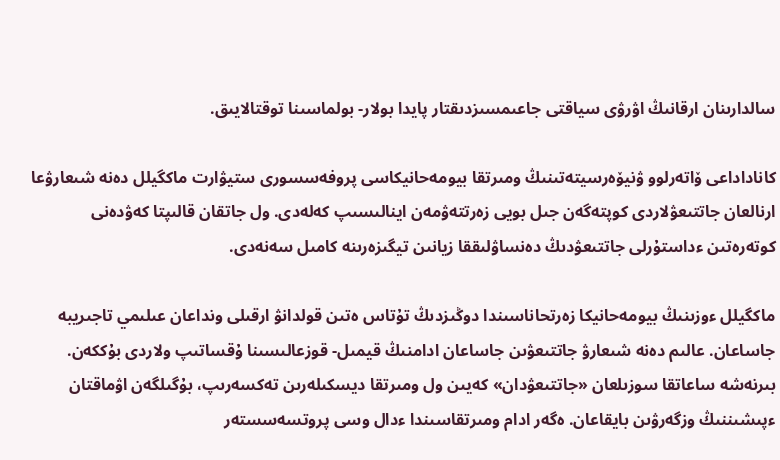سالدارىنان ارقانىڭ اۋرۋى سياقتى جاعىمسىزدىقتار پايدا بولار- بولماسىنا توقتالايىق.

كاناداداعى ۆاتەرلوو ۋنيۆەرسيتەتىنىڭ ومىرتقا بيومەحانيكاسى پروفەسسورى ستيۋارت ماكگيلل دەنە شىعارۋعا ارنالعان جاتتىعۋلاردى كوپتەگەن جىل بويى زەرتتەۋمەن اينالىسىپ كەلەدى. ول جاتقان قالىپتا كەۋدەنى كوتەرەتىن ءداستۇرلى جاتتىعۋدىڭ دەنساۋلىققا زيانىن تيگىزەرىنە كامىل سەنەدى.

ماكگيلل ءوزىنىڭ بيومەحانيكا زەرتحاناسىندا دوڭىزدىڭ تۇتاس ەتىن قولدانۋ ارقىلى ونداعان عىلىمي تاجىريبە جاساعان. عالىم دەنە شىعارۋ جاتتىعۋىن جاساعان ادامنىڭ قيمىل- قوزعالىسىنا ۇقساتىپ ولاردى بۇككەن. بىرنەشە ساعاتقا سوزىلعان «جاتتىعۋدان» كەيىن ول ومىرتقا ديسكىلەرىن تەكسەرىپ، بۇگىلگەن اۋماقتان ءپىشىننىڭ وزگەرۋىن بايقاعان. ەگەر ادام ومىرتقاسىندا ءدال وسى پروتسەسستەر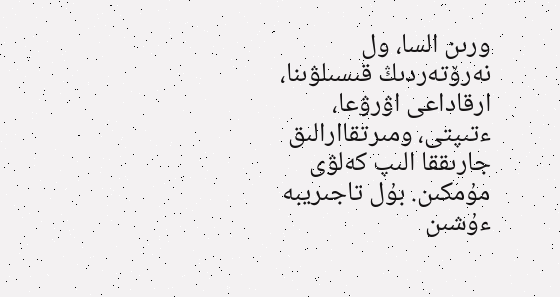ورىن السا، ول نەرۆتەردىڭ قىسىلۋىنا، ارقاداعى اۋرۋعا، ءتىپتى، ومىرتقاارالىق جارىققا الىپ كەلۋى مۇمكىن. بۇل تاجىريبە ءۇشىن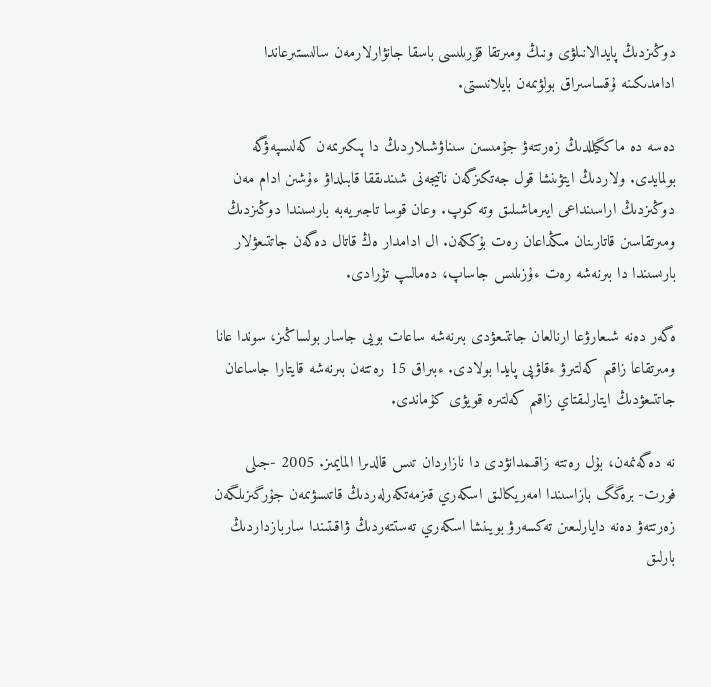دوڭىزدىڭ پايدالانىلۋى ونىڭ ومىرتقا قۇرىلىسى باسقا جانۋارلارمەن سالىستىرعاندا ادامدىكىنە ۇقساسىراق بولۋىمەن بايلانىستى.

دەسە دە ماكگيللدىڭ زەرتتەۋ جۇمىسىن سىناۋشىلاردىڭ دا پىكىرىمەن كەلىسپەۋگە بولمايدى. ولاردىڭ ايتۋىنشا قول جەتكىزگەن ناتيجەنى شىندىققا قابىلداۋ ءۇشىن ادام مەن دوڭىزدىڭ اراسىنداعى ايىرماشىلىق وتە كوپ. وعان قوسا تاجىريەبە بارىسىندا دوڭىزدىڭ ومىرتقاسىن قاتارىنان مىڭداعان رەت بۇككەن. ال ادامدار ەڭ قاتال دەگەن جاتتىعۋلار بارىسىندا دا بىرنەشە رەت ءۇزىلىس جاساپ، دەمالىپ تۇرادى.

ەگەر دەنە شىعارۋعا ارنالعان جاتتىعۋدى بىرنەشە ساعات بويى جاسار بولساڭىز، سوندا عانا ومىرتقاعا زاقىم كەلتىرۋ ءقاۋپى پايدا بولادى. ءبىراق 15 رەتتەن بىرنەشە قايتارا جاساعان جاتتىعۋدىڭ ايتارلىقتاي زاقىم كەلتىرە قويۋى كۇماندى.

نە دەگەنمەن، بۇل رەتتە زاقىمدانۋدى دا نازاردان تىس قالدىرا المايمىز. 2005 -جىلى فورت- برەگگ بازاسىندا امەريكالىق اسكەري قىزمەتكەرلەردىڭ قاتىسۋىمەن جۇرگىزىلگەن زەرتتەۋ دەنە دايارلىعىن تەكسەرۋ بويىنشا اسكەري تەستتەردىڭ ۋاقىتىندا ساربازداردىڭ بارلىق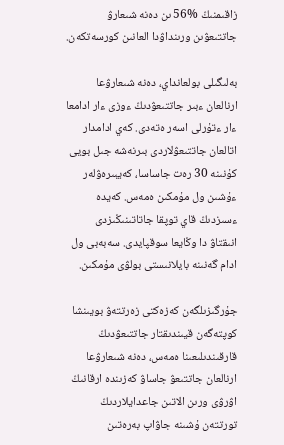زاقىمنىڭ %56 ىن دەنە شىعارۋ جاتتىعۋىن ورىنداۋدا العانىن كورسەتكەن.

بەلىگىلى بولعانداي، دەنە شىعارۋعا ارنالعان ءبىر جاتتىعۋدىڭ ءوزى ءار ادامعا ءار ءتۇرلى اسەر ەتەدى. كەي ادامدار اتالعان جاتتىعۋلاردى بىرنەشە جىل بويى كۇنىنە 30 رەت جاساسا، كەيبىرەۋلەر ءۇشىن ول مۇمكىن ەمەس. كەيدە ءسىزدىڭ قاي توپقا جاتاتىنىڭىزدى انىقتاۋ دا وڭايعا سوقپايدى. سەبەبى ول ادام گەنىنە بايلانىستى بولۋى مۇمكىن.

جۇرگىزىلگەن كەزەكتى زەرتتەۋ بويىنشا كوپتەگەن قيىندىقتار جاتتىعۋدىڭ قارقىندىلىعىنا ەمەس، دەنە شىعارۋعا ارنالعان جاتتىعۋ جاساۋ كەزىندە ارقانىڭ اۋرۋى ورىن الاتىن جاعدايلاردىڭ تورتتەن ۇشىنە جاۋاپ بەرەتىن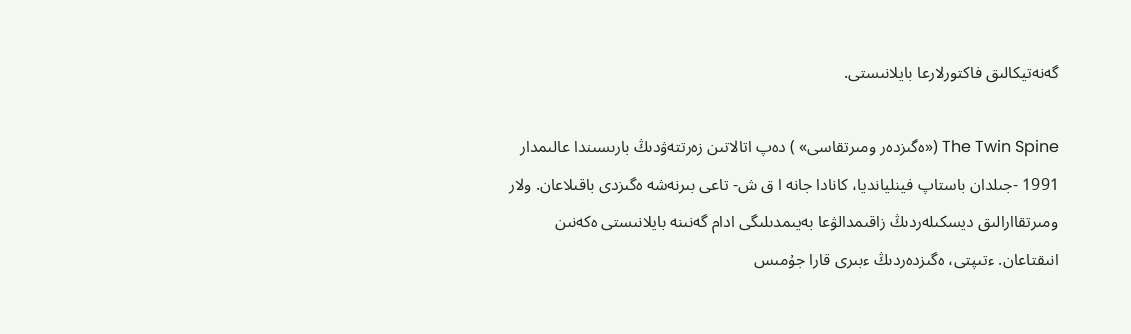گەنەتيكالىق فاكتورلارعا بايلانىستى.

The Twin Spine («ەگىزدەر ومىرتقاسى» ) دەپ اتالاتىن زەرتتەۋدىڭ بارىسىندا عالىمدار 1991 -جىلدان باستاپ فينليانديا، كانادا جانە ا ق ش- تاعى بىرنەشە ەگىزدى باقىلاعان. ولار ومىرتقاارالىق ديسكىلەردىڭ زاقىمدالۋعا بەيىمدىلىگى ادام گەنىنە بايلانىستى ەكەنىن انىقتاعان. ءتىپتى، ەگىزدەردىڭ ءبىرى قارا جۇمىس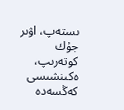ىستەپ، اۋىر جۇك كوتەرىپ، ەكىنشىسى كەڭسەدە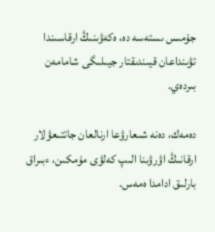جۇمىس ىستەسە دە، ەكەۋىنىڭ ارقاسىندا تۋىنداعان قيىندىقتار جيىلىگى شامامەن بىردەي.

دەمەك، دەنە شىعارۋعا ارنالعان جاتتىعۋلار ارقانىڭ اۋرۋىنا الىپ كەلۋى مۇمكىن، ءبىراق بارلىق ادامدا ەمەس.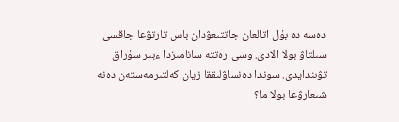دەسە دە بۇل اتالعان جاتتىعۋدان باس تارتۋعا جاقسى سىلتاۋ بولا الادى. وسى رەتتە سانامىزدا ءبىر سۇراق تۋىندايدى. سوندا دەنساۋلىققا زيان كەلتىرمەستەن دەنە شىعارۋعا بولا ما؟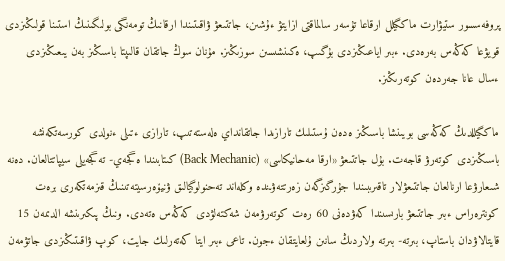پروفەسسور ستيۋارت ماكگيلل ارقاعا تۇسەر سالماقتى ازايتۋ ءۇشىن، جاتتىعۋ ۋاقىتىندا ارقانىڭ تومەنگى بولىگىنىڭ استىنا قولىڭىزدى قويۋعا كەڭەس بەرەدى. ءبىر اياعىڭىزدى بۇگىپ، ەكىنشىسىن سوزىڭىز. مۇنان سوڭ جاتقان قالىپتا باسىڭىز بەن يىعىڭىزدى ءسال عانا جەردەن كوتەرىڭىز.

ماكگيللدىڭ كەڭەسى بويىنشا باسىڭىز ەدەن ۇستىلىك تارازىدا جاتقانداي ەلەستەتىپ، تارازى ءتىلى ءنولدى كورسەتكەنشە باسىڭىزدى كوتەرۋ قاجەت. بۇل جاتتىعۋ «ارقا مەحانيكاسى» (Back Mechanic) كىتابىندا ەگجەي- تەگجەيلى سيپاتتالعان. دەنە شىعارۋعا ارنالعان جاتتىعۋلار تاقىرىبىندا جۇرگىزگەن زەرتتەۋىندە وكلەاند تەحنولوگيالىق ۋنيۆەرسيتەتىنىڭ قىزمەتكەرى برەت كونترەراس ءبىر جاتتىعۋ بارىسىندا كەۋدەنى 60 رەت كوتەرۋمەن شەكتەلۋدى كەڭەس ەتەدى. ونىڭ پىكىرىنشە الدىمەن 15 قايتالاۋدان باستاپ، بىرتە- بىرتە ولاردىڭ سانىن ۇلعايتقان ءجون. تاعى ءبىر ايتا كەتەرلىك جايت، كوپ ۋاقىتىڭىزدى جاتۋمەن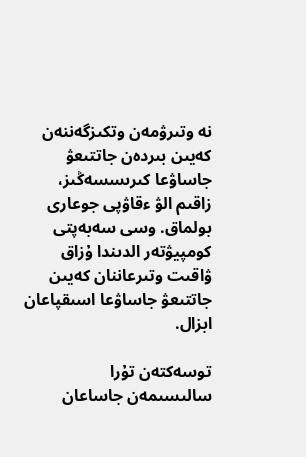نە وتىرۋمەن وتكىزگەننەن كەيىن بىردەن جاتتىعۋ جاساۋعا كىرىسسەڭىز، زاقىم الۋ ءقاۋپى جوعارى بولماق. وسى سەبەپتى كومپيۋتەر الدىندا ۇزاق ۋاقىت وتىرعاننان كەيىن جاتتىعۋ جاساۋعا اسىقپاعان ابزال.

توسەكتەن تۇرا سالىسىمەن جاساعان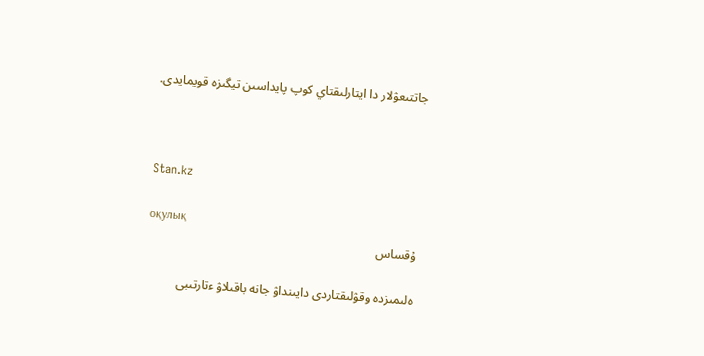جاتتىعۋلار دا ايتارلىقتاي كوپ پايداسىن تيگىزە قويمايدى.



Stan.kz

оқулық
ۇقساس

ەلىمىزدە وقۋلىقتاردى دايىنداۋ جانە باقىلاۋ ءتارتىبى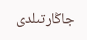جاڭارتىلدى